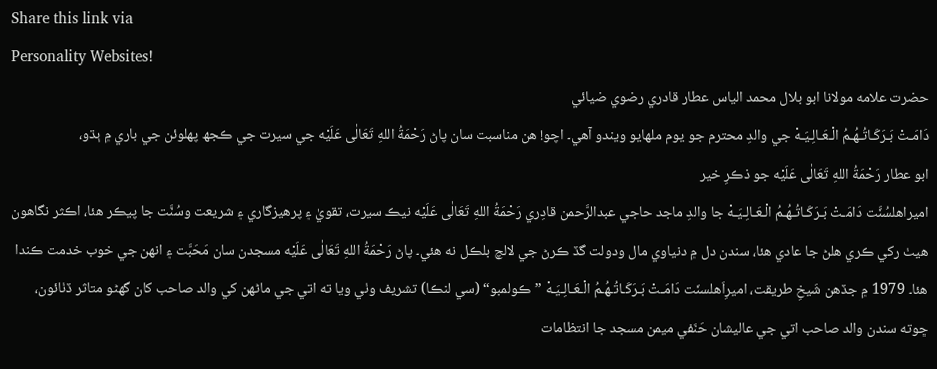Share this link via
Personality Websites!
حضرت علامه مولانا ابو بلال محمد الياس عطار قادري رضوي ضيائي
دَامَـتْ بَـرَكَـاتُـهُـمُ الْـعَـالِـيَـهْ جي والدِ محترم جو يوم ملهايو ويندو آهي۔ اچو! هن مناسبت سان پاڻ رَحْمَةُ اللهِ تَعَالٰی عَلَيْه جي سيرت جي ڪجھ پهلوئن جي باري ۾ ٻڌو،
ابو عطار رَحْمَةُ اللهِ تَعَالٰی عَلَيْه جو ذڪرِ خير
اميراهلسُنَّت دَامَـتْ بَـرَكَـاتُـهُـمُ الْـعَـالِـيَـهْ جا والدِ ماجد حاجي عبدالرَّحمن قادِري رَحْمَةُ اللهِ تَعَالٰی عَلَيْه نيڪ سيرت، تقويٰ ۽ پرهيزگاري ۽ شريعت وسُنَّت جا پيڪر هئا، اڪثر نگاهون هيٺ رکي ڪري هلڻ جا عادي هئا، سندن دل ۾ دنياوي مال ودولت گڏ ڪرڻ جي لالچ بلڪل نه هئي۔ پاڻ رَحْمَةُ اللهِ تَعَالٰی عَلَيْه مسجدن سان مَحَبَّت ۽ انهن جي خوب خدمت ڪندا هئا۔ 1979 ۾ جڏهن شَيخِ طريقت، اميرِاَهلسنّت دَامَـتْ بَـرَكَـاتُـهُـمُ الْـعَـالِـيَـهْ ”ڪولمبو“ (سي لنڪا) تشريف وٺي ويا ته اتي جي ماڻهن کي والد صاحب کان گھڻو متاثر ڏٺائون، ڇوته سندن والد صاحب اتي جي عاليشان حَنَفي ميمن مسجد جا انتظامات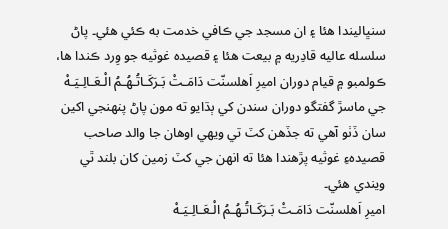سنڀاليندا هئا ۽ ان مسجد جي ڪافي خدمت به ڪئي هئي۔ پاڻ سلسله عاليه قادِريه ۾ بيعت هئا ۽ قصيده غوثيه جو وِرد ڪندا ها، ڪولمبو ۾ قيام دوران اميرِ اَهلسنّت دَامَـتْ بَـرَكَـاتُـهُـمُ الْـعَـالِـيَـهْ جي ماسڙ گفتگو دوران سندن کي ٻڌايو ته مون پاڻ پنهنجي اکين سان ڏٺو آهي ته جڏهن کٽ تي ويهي اوهان جا والد صاحب قصيدهءِ غوثيه پڙھندا هئا ته انهن جي کٽ زمين کان بلند ٿي ويندي هئي۔
اميرِ اَهلسنّت دَامَـتْ بَـرَكَـاتُـهُـمُ الْـعَـالِـيَـهْ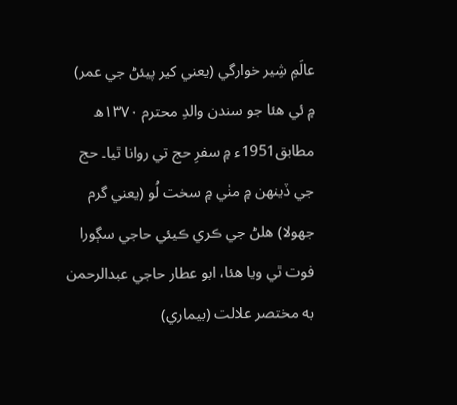عالَمِ شِير خوارگي (يعني کير پيئڻ جي عمر) ۾ ئي هئا جو سندن والدِ محترم ۱۳۷۰ھ مطابق1951ء ۾ سفرِ حج تي روانا ٿيا۔ حج جي ڏينهن ۾ منٰي ۾ سخت لُو (يعني گرم جهولا) هلڻ جي ڪري ڪيئي حاجي سڳورا فوت ٿي ويا هئا، ابو عطار حاجي عبدالرحمن به مختصر علالت (بيماري)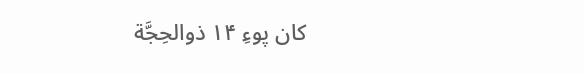کان پوءِ ۱۴ ذوالحِجَّة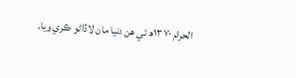الحرام ۱۳۷۰ھ تي هن دنيا مان لاڏاڻو ڪري ويا۔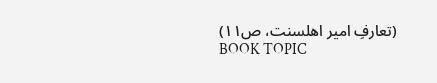(تعارفِ امير اهلسنت، ص۱۱)
BOOK TOPIC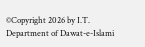©Copyright 2026 by I.T. Department of Dawat-e-Islami